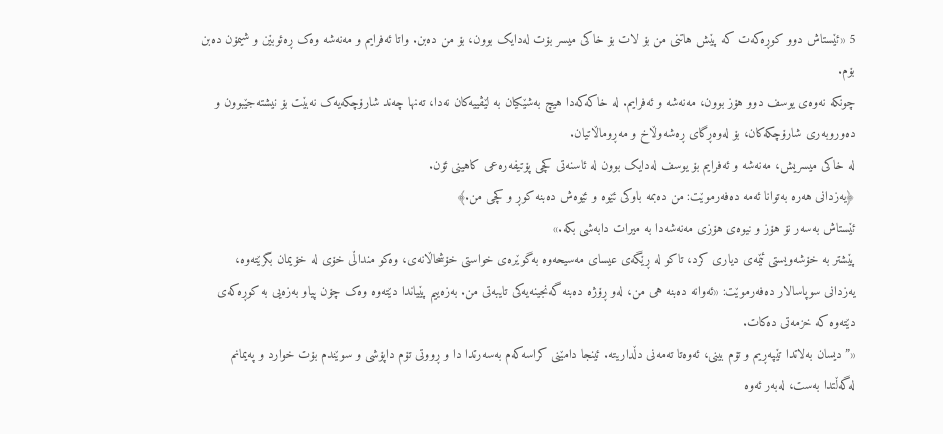5 «ئێستاش دوو کوڕەکەت کە پێش هاتنی من بۆ لات بۆ خاکی میسر بۆت لەدایک بوون، بۆ من دەبن. واتا ئەفرایم و مەنەشە وەک ڕەئوبێن و شیمۆن دەبن بۆم.
چونکە نەوەی یوسف دوو هۆز بوون، مەنەشە و ئەفرایم. لە خاکەکەدا هیچ بەشێکیان بە لێڤییەکان نەدا، تەنها چەند شارۆچکەیەک نەبێت بۆ نیشتەجێبوون و دەوروبەری شارۆچکەکان، بۆ لەوەڕگای ڕەشەوڵاخ و مەڕوماڵاتیان.
لە خاکی میسریش، مەنەشە و ئەفرایم بۆ یوسف لەدایک بوون لە ئاسنەتی کچی پۆتیفەرەعی کاهینی ئۆن.
﴿یەزدانی هەرە بەتوانا ئەمە دەفەرموێت: من دەبمە باوکی ئێوە و ئێوەش دەبنە کوڕ و کچی من.﴾
ئێستاش بەسەر نۆ هۆز و نیوەی هۆزی مەنەشەدا بە میرات دابەشی بکە.»
پێشتر بە خۆشەویستی ئێمەی دیاری کرد، تاکو لە ڕێگەی عیسای مەسیحەوە بەگوێرەی خواستی خۆشحاڵانەی، وەکو منداڵی خۆی لە خۆیمان بگرێتەوە،
یەزدانی سوپاسالار دەفەرموێت: «ئەوانە دەبنە هی من، لەو ڕۆژە دەبنە گەنجینەیەکی تایبەتی من. بەزەییم پێیاندا دێتەوە وەک چۆن پیاو بەزەیی بە کوڕەکەی دێتەوە کە خزمەتی دەکات.
«”دیسان بەلاتدا تێپەڕیم و تۆم بینی، ئەوەتا تەمەنی دڵداریتە. ئینجا دامێنی کراسەکەم بەسەرتدا دا و ڕووتی تۆم داپۆشی و سوێندم بۆت خوارد و پەیمانم لەگەڵتدا بەست، لەبەر ئەوە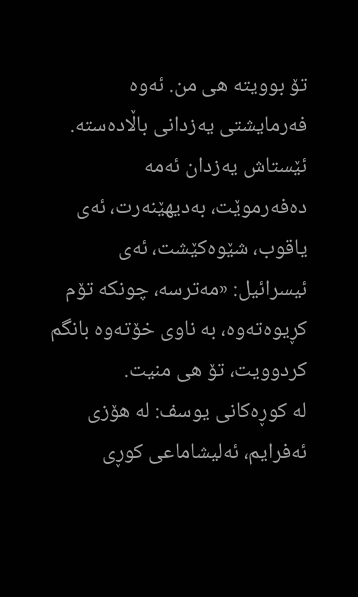تۆ بوویتە هی من. ئەوە فەرمایشتی یەزدانی باڵادەستە.
ئێستاش یەزدان ئەمە دەفەرموێت، بەدیهێنەرت، ئەی یاقوب، شێوەکێشت، ئەی ئیسرائیل: «مەترسە، چونکە تۆم کڕیوەتەوە، بە ناوی خۆتەوە بانگم کردوویت، تۆ هی منیت.
لە کوڕەکانی یوسف: لە هۆزی ئەفرایم، ئەلیشاماعی کوڕی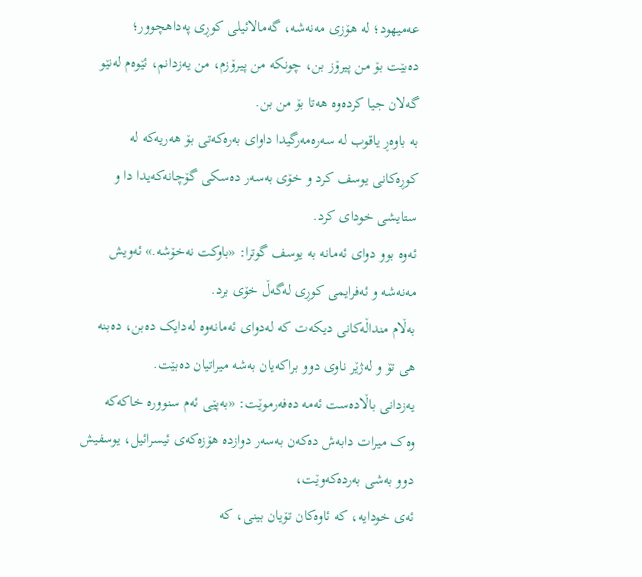عەمیهود؛ لە هۆزی مەنەشە، گەمالائیلی کوڕی پەداهچوور؛
دەبێت بۆ من پیرۆز بن، چونکە من پیرۆزم، من یەزدانم، ئێوەم لەنێو گەلان جیا کردەوە هەتا بۆ من بن.
بە باوەڕ یاقوب لە سەرەمەرگیدا داوای بەرەکەتی بۆ هەریەکە لە کوڕەکانی یوسف کرد و خۆی بەسەر دەسکی گۆچانەکەیدا دا و ستایشی خودای کرد.
ئەوە بوو دوای ئەمانە بە یوسف گوترا: «باوکت نەخۆشە.» ئەویش مەنەشە و ئەفرایمی کوڕی لەگەڵ خۆی برد.
بەڵام منداڵەکانی دیکەت کە لەدوای ئەمانەوە لەدایک دەبن، دەبنە هی تۆ و لەژێر ناوی دوو براکەیان بەشە میراتیان دەبێت.
یەزدانی باڵادەست ئەمە دەفەرموێت: «بەپێی ئەم سنوورە خاکەکە وەک میرات دابەش دەکەن بەسەر دوازدە هۆزەکەی ئیسرائیل، یوسفیش دوو بەشی بەردەکەوێت،
ئەی خودایە، کە ئاوەکان تۆیان بینی، کە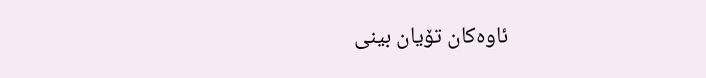ئاوەکان تۆیان بینی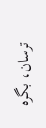ترسان، بگرە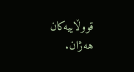قووڵاییەکان هەژان.